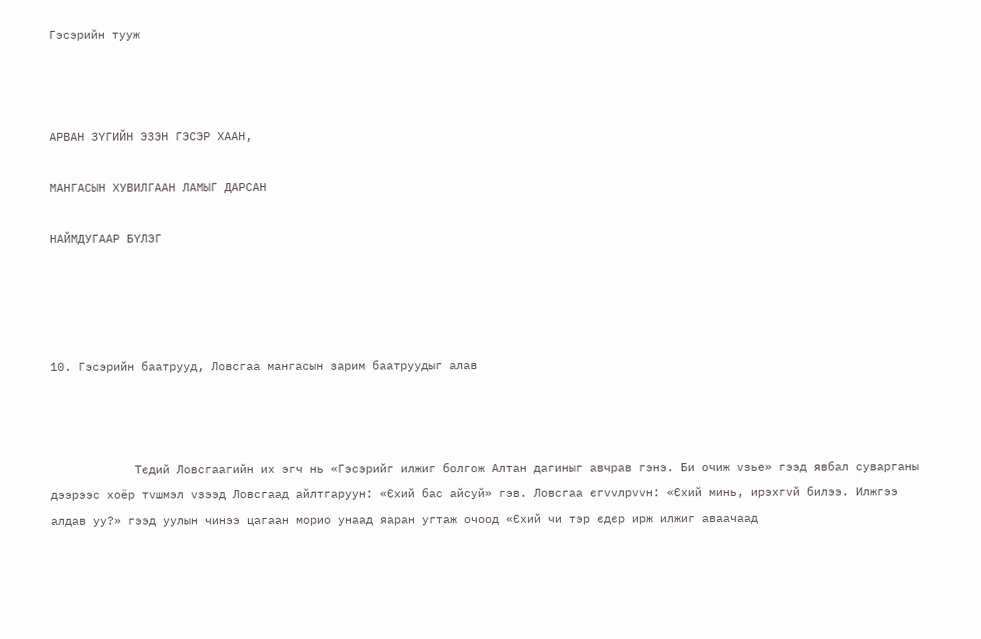Гэсэрийн тууж



АРВАН ЗYГИЙН ЭЗЭН ГЭСЭР ХААН,

МАНГАСЫН ХУВИЛГААН ЛАМЫГ ДАРСАН

НАЙМДУГААР БYЛЭГ




10. Гэсэрийн баатрууд, Ловсгаа мангасын зарим баатруудыг алав



            Тєдий Ловсгаагийн их эгч нь «Гэсэрийг илжиг болгож Алтан дагиныг авчрав гэнэ. Би очиж vзье» гээд явбал суварганы дээрээс хоёр тvшмэл vзээд Ловсгаад айлтгаруун: «Єхий бас айсуй» гэв. Ловсгаа єгvvлрvvн: «Єхий минь, ирэхгvй билээ. Илжгээ алдав уу?» гээд уулын чинээ цагаан морио унаад яаран угтаж очоод «Єхий чи тэр єдєр ирж илжиг аваачаад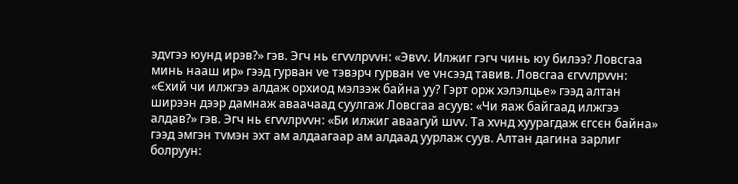эдvгээ юунд ирэв?» гэв. Эгч нь єгvvлрvvн: «Эвvv. Илжиг гэгч чинь юу билээ? Ловсгаа минь нааш ир» гээд гурван vе тэвэрч гурван vе vнсээд тавив. Ловсгаа єгvvлрvvн: «Єхий чи илжгээ алдаж орхиод мэлзэж байна уу? Гэрт орж хэлэлцье» гээд алтан ширээн дээр дамнаж аваачаад суулгаж Ловсгаа асуув: «Чи яаж байгаад илжгээ алдав?» гэв. Эгч нь єгvvлрvvн: «Би илжиг аваагуй шvv. Та хvнд хуурагдаж єгсєн байна» гээд эмгэн тvмэн эхт ам алдаагаар ам алдаад уурлаж суув. Алтан дагина зарлиг болруун: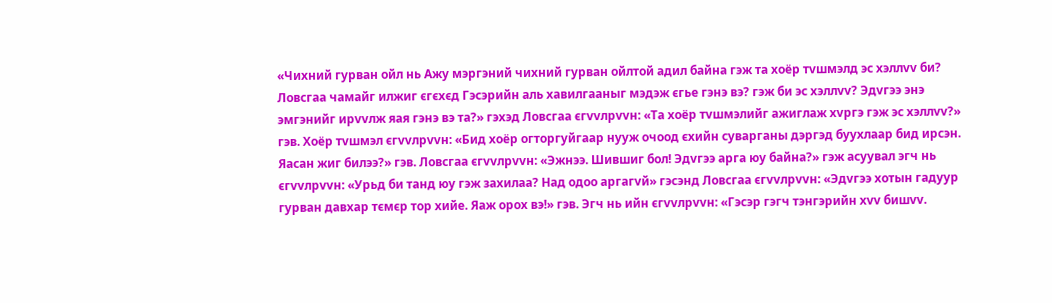«Чихний гурван ойл нь Ажу мэргэний чихний гурван ойлтой адил байна гэж та хоёр тvшмэлд эс хэллvv би? Ловсгаа чамайг илжиг єгєхєд Гэсэрийн аль хавилгааныг мэдэж єгье гэнэ вэ? гэж би эс хэллvv? Эдvгээ энэ эмгэнийг ирvvлж яая гэнэ вэ та?» гэхэд Ловсгаа єгvvлрvvн: «Та хоёр тvшмэлийг ажиглаж хvргэ гэж эс хэллvv?» гэв. Хоёр тvшмэл єгvvлрvvн: «Бид хоёр огторгуйгаар нууж очоод єхийн суварганы дэргэд буухлаар бид ирсэн. Яасан жиг билээ?» гэв. Ловсгаа єгvvлрvvн: «Эжнээ. Шившиг бол! Эдvгээ арга юу байна?» гэж асуувал эгч нь єгvvлрvvн: «Урьд би танд юу гэж захилаа? Над одоо аргагvй» гэсэнд Ловсгаа єгvvлрvvн: «Эдvгээ хотын гадуур гурван давхар тємєр тор хийе. Яаж орох вэ!» гэв. Эгч нь ийн єгvvлрvvн: «Гэсэр гэгч тэнгэрийн хvv бишvv.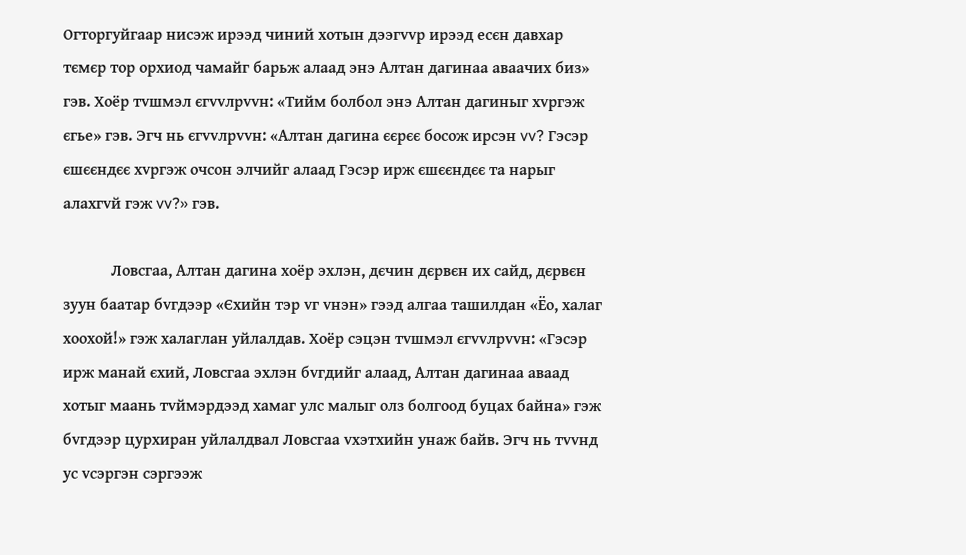Огторгуйгаар нисэж ирээд чиний хотын дээгvvр ирээд есєн давхар тємєр тор орхиод чамайг барьж алаад энэ Алтан дагинаа аваачих биз» гэв. Хоёр тvшмэл єгvvлрvvн: «Тийм болбол энэ Алтан дагиныг хvргэж єгье» гэв. Эгч нь єгvvлрvvн: «Алтан дагина єєрєє босож ирсэн vv? Гэсэр єшєєндєє хvргэж очсон элчийг алаад Гэсэр ирж єшєєндєє та нарыг алахгvй гэж vv?» гэв.

            Ловсгаа, Алтан дагина хоёр эхлэн, дєчин дєрвєн их сайд, дєрвєн зуун баатар бvгдээр «Єхийн тэр vг vнэн» гээд алгаа ташилдан «Ёо, халаг хоохой!» гэж халаглан уйлалдав. Хоёр сэцэн тvшмэл єгvvлрvvн: «Гэсэр ирж манай єхий, Ловсгаа эхлэн бvгдийг алаад, Алтан дагинаа аваад хотыг маань тvймэрдээд хамаг улс малыг олз болгоод буцах байна» гэж бvгдээр цурхиран уйлалдвал Ловсгаа vхэтхийн унаж байв. Эгч нь тvvнд ус vсэргэн сэргээж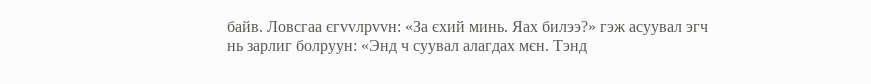байв. Ловсгаа єгvvлрvvн: «За єхий минь. Яах билээ?» гэж асуувал эгч нь зарлиг болруун: «Энд ч суувал алагдах мєн. Тэнд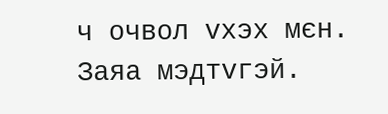ч очвол vхэх мєн. Заяа мэдтvгэй.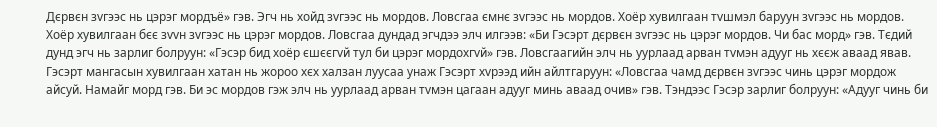Дєрвєн зvгээс нь цэрэг мордъё» гэв. Эгч нь хойд зvгээс нь мордов. Ловсгаа ємнє зvгээс нь мордов. Хоёр хувилгаан тvшмэл баруун зvгээс нь мордов. Хоёр хувилгаан бєє зvvн зvгээс нь цэрэг мордов. Ловсгаа дундад эгчдээ элч илгээв: «Би Гэсэрт дєрвєн зvгээс нь цэрэг мордов. Чи бас морд» гэв. Тєдий дунд эгч нь зарлиг болруун: «Гэсэр бид хоёр єшєєгvй тул би цэрэг мордохгvй» гэв. Ловсгаагийн элч нь уурлаад арван тvмэн адууг нь хєєж аваад явав. Гэсэрт мангасын хувилгаан хатан нь жороо хєх халзан луусаа унаж Гэсэрт хvрээд ийн айлтгаруун: «Ловсгаа чамд дєрвєн зvгээс чинь цэрэг мордож айсуй. Намайг морд гэв. Би эс мордов гэж элч нь уурлаад арван тvмэн цагаан адууг минь аваад очив» гэв. Тэндээс Гэсэр зарлиг болруун: «Адууг чинь би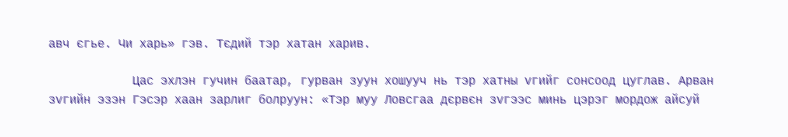авч єгье. Чи харь» гэв. Тєдий тэр хатан харив.

            Цас эхлэн гучин баатар, гурван зуун хошууч нь тэр хатны vгийг сонсоод цуглав. Арван зvгийн эзэн Гэсэр хаан зарлиг болруун: «Тэр муу Ловсгаа дєрвєн зvгээс минь цэрэг мордож айсуй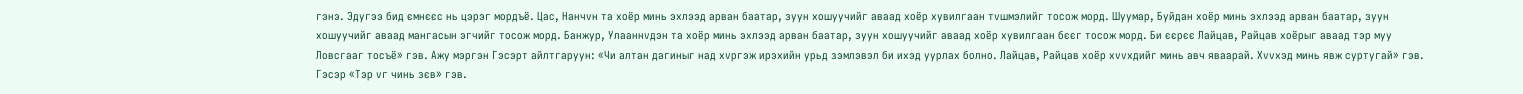гэнэ. Эдугээ бид ємнєєс нь цэрэг мордъё. Цас, Нанчvн та хоёр минь эхлээд арван баатар, зуун хошуучийг аваад хоёр хувилгаан тvшмэлийг тосож морд. Шуумар, Буйдан хоёр минь эхлээд арван баатар, зуун хошуучийг аваад мангасын эгчийг тосож морд. Банжур, Улааннvдэн та хоёр минь эхлээд арван баатар, зуун хошуучийг аваад хоёр хувилгаан бєєг тосож морд. Би єєрєє Лайцав, Райцав хоёрыг аваад тэр муу Ловсгааг тосъё» гэв. Ажу мэргэн Гэсэрт айлтгаруун: «Чи алтан дагиныг над хvргэж ирэхийн урьд зэмлэвэл би ихэд уурлах болно. Лайцав, Райцав хоёр хvvхдийг минь авч яваарай. Хvvхэд минь явж суртугай» гэв. Гэсэр «Тэр vг чинь зєв» гэв.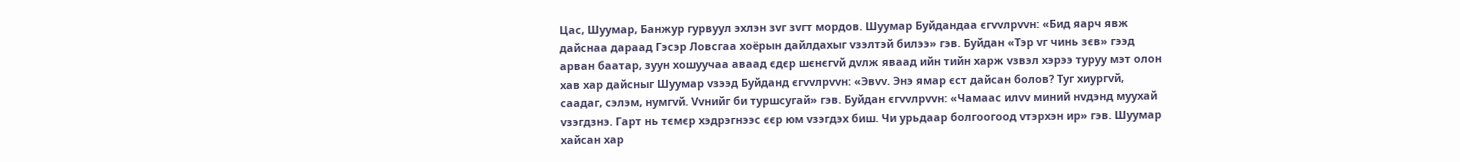Цас, Шуумар, Банжур гурвуул эхлэн зvг зvгт мордов. Шуумар Буйдандаа єгvvлрvvн: «Бид яарч явж дайснаа дараад Гэсэр Ловсгаа хоёрын дайлдахыг vзэлтэй билээ» гэв. Буйдан «Тэр vг чинь зєв» гээд арван баатар, зуун хошуучаа аваад єдєр шєнєгvй дvлж яваад ийн тийн харж vзвэл хэрээ туруу мэт олон хав хар дайсныг Шуумар vзээд Буйданд єгvvлрvvн: «Эвvv. Энэ ямар єст дайсан болов? Туг хиургvй, саадаг, сэлэм, нумгvй. Vvнийг би туршсугай» гэв. Буйдан єгvvлрvvн: «Чамаас илvv миний нvдэнд муухай vзэгдзнэ. Гарт нь тємєр хэдрэгнээс єєр юм vзэгдэх биш. Чи урьдаар болгоогоод vтэрхэн ир» гэв. Шуумар хайсан хар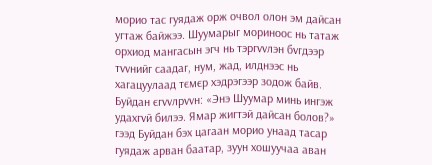морио тас гуядаж орж очвол олон эм дайсан угтаж байжээ. Шуумарыг мориноос нь татаж орхиод мангасын эгч нь тэргvvлэн бvгдээр тvvнийг саадаг, нум, жад, илднээс нь хагацуулаад тємєр хэдрэгээр зодож байв. Буйдан єгvvлрvvн: «Энэ Шуумар минь ингэж удахгvй билээ. Ямар жигтэй дайсан болов?» гээд Буйдан бэх цагаан морио унаад тасар гуядаж арван баатар, зуун хошуучаа аван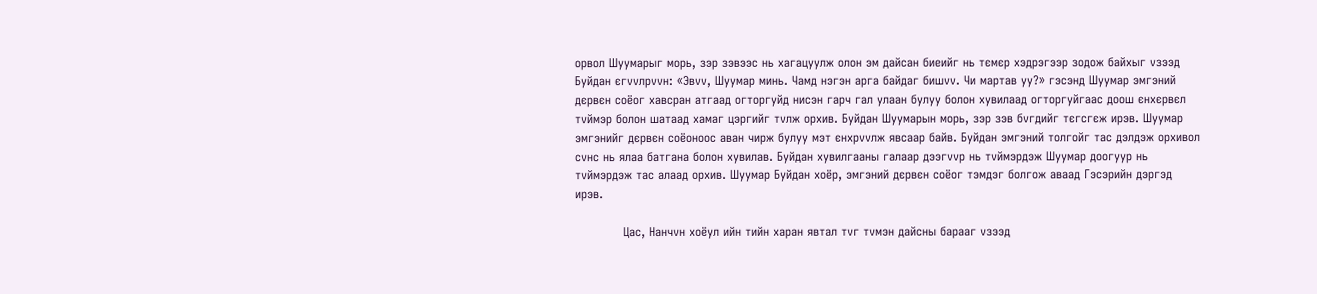орвол Шуумарыг морь, зэр зэвээс нь хагацуулж олон эм дайсан биеийг нь тємєр хэдрэгээр зодож байхыг vзээд Буйдан єгvvлрvvн: «Эвvv, Шуумар минь. Чамд нэгэн арга байдаг бишvv. Чи мартав уу?» гэсэнд Шуумар эмгэний дєрвєн соёог хавсран атгаад огторгуйд нисэн гарч гал улаан булуу болон хувилаад огторгуйгаас доош єнхєрвєл тvймэр болон шатаад хамаг цэргийг тvлж орхив. Буйдан Шуумарын морь, зэр зэв бvгдийг тєгсгєж ирэв. Шуумар эмгэнийг дєрвєн соёоноос аван чирж булуу мэт єнхрvvлж явсаар байв. Буйдан эмгэний толгойг тас дэлдэж орхивол сvнс нь ялаа батгана болон хувилав. Буйдан хувилгааны галаар дээгvvр нь тvймэрдэж Шуумар доогуур нь тvймэрдэж тас алаад орхив. Шуумар Буйдан хоёр, эмгэний дєрвєн соёог тэмдэг болгож аваад Гэсэрийн дэргэд ирэв.

            Цас, Нанчvн хоёул ийн тийн харан явтал тvг тvмэн дайсны барааг vзээд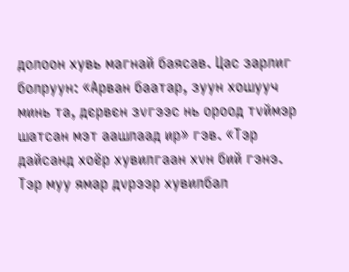долоон хувь магнай баясав. Цас зарлиг болруун: «Арван баатар, зуун хошууч минь та, дєрвєн зvгээс нь ороод тvймэр шатсан мэт аашлаад ир» гэв. «Тэр дайсанд хоёр хувилгаан хvн бий гэнэ. Тэр муу ямар дvрээр хувилбал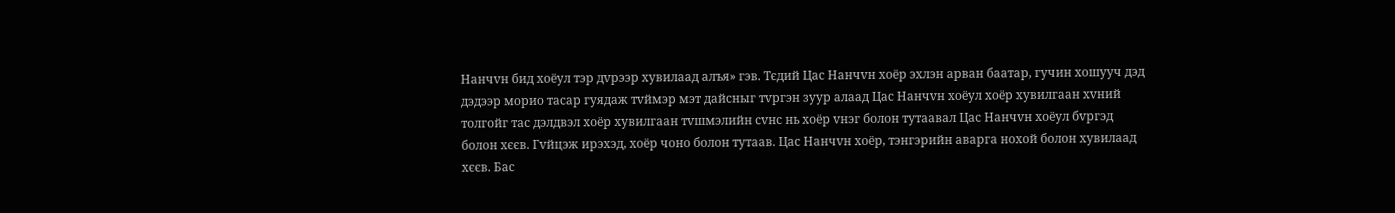Нанчvн бид хоёул тэр дvрээр хувилаад алъя» гэв. Тєдий Цас Нанчvн хоёр эхлэн арван баатар, гучин хошууч дэд дэдээр морио тасар гуядаж тvймэр мэт дайсныг тvргэн зуур алаад Цас Нанчvн хоёул хоёр хувилгаан хvний толгойг тас дэлдвэл хоёр хувилгаан тvшмэлийн сvнс нь хоёр vнэг болон тутаавал Цас Нанчvн хоёул бvргэд болон хєєв. Гvйцэж ирэхэд, хоёр чоно болон тутаав. Цас Нанчvн хоёр, тэнгэрийн аварга нохой болон хувилаад хєєв. Бас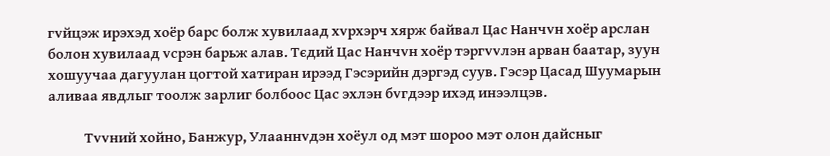гvйцэж ирэхэд хоёр барс болж хувилаад хvрхэрч хярж байвал Цас Нанчvн хоёр арслан болон хувилаад vсрэн барьж алав. Тєдий Цас Нанчvн хоёр тэргvvлэн арван баатар, зуун хошуучаа дагуулан цогтой хатиран ирээд Гэсэрийн дэргэд суув. Гэсэр Цасад Шуумарын аливаа явдлыг тоолж зарлиг болбоос Цас эхлэн бvгдээр ихэд инээлцэв.

            Тvvний хойно, Банжур, Улааннvдэн хоёул од мэт шороо мэт олон дайсныг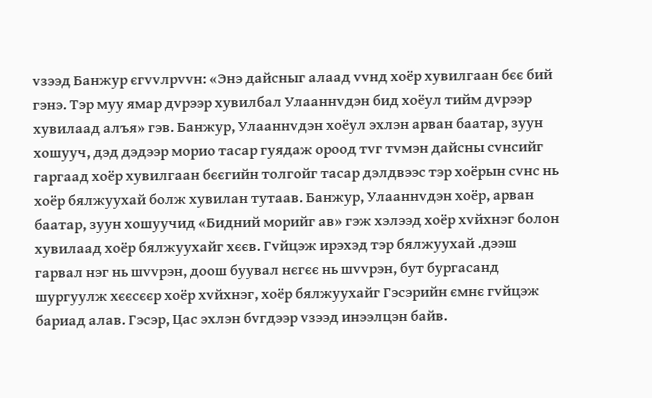vзээд Банжур єгvvлрvvн: «Энэ дайсныг алаад vvнд хоёр хувилгаан бєє бий гэнэ. Тэр муу ямар дvрээр хувилбал Улааннvдэн бид хоёул тийм дvрээр хувилаад алъя» гэв. Банжур, Улааннvдэн хоёул эхлэн арван баатар, зуун хошууч, дэд дэдээр морио тасар гуядаж ороод тvг тvмэн дайсны сvнсийг гаргаад хоёр хувилгаан бєєгийн толгойг тасар дэлдвээс тэр хоёрын сvнс нь хоёр бялжуухай болж хувилан тутаав. Банжур, Улааннvдэн хоёр, арван баатар, зуун хошуучид «Бидний морийг ав» гэж хэлээд хоёр хvйхнэг болон хувилаад хоёр бялжуухайг хєєв. Гvйцэж ирэхэд тэр бялжуухай .дээш гарвал нэг нь шvvрэн, доош буувал нєгєє нь шvvрэн, бут бургасанд шургуулж хєєсєєр хоёр хvйхнэг, хоёр бялжуухайг Гэсэрийн ємнє гvйцэж бариад алав. Гэсэр, Цас эхлэн бvгдээр vзээд инээлцэн байв.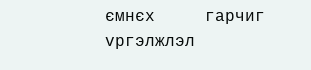ємнєх     гарчиг    vргэлжлэл